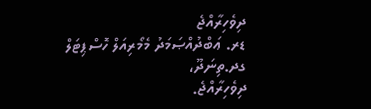ދިވެހިރާއްޖެ
ޑރ. ޢަބްދުއްޞަމަދު މެމޯރިއަލް ހޮސްޕިޓަލް
ގދ.ތިނަދޫ،
ދިވެހިރާއްޖެ.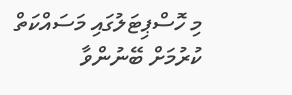މި ހޮސްޕިޓަލުގައި މަސައްކަތް ކުރުމަށް ބޭނުންވާ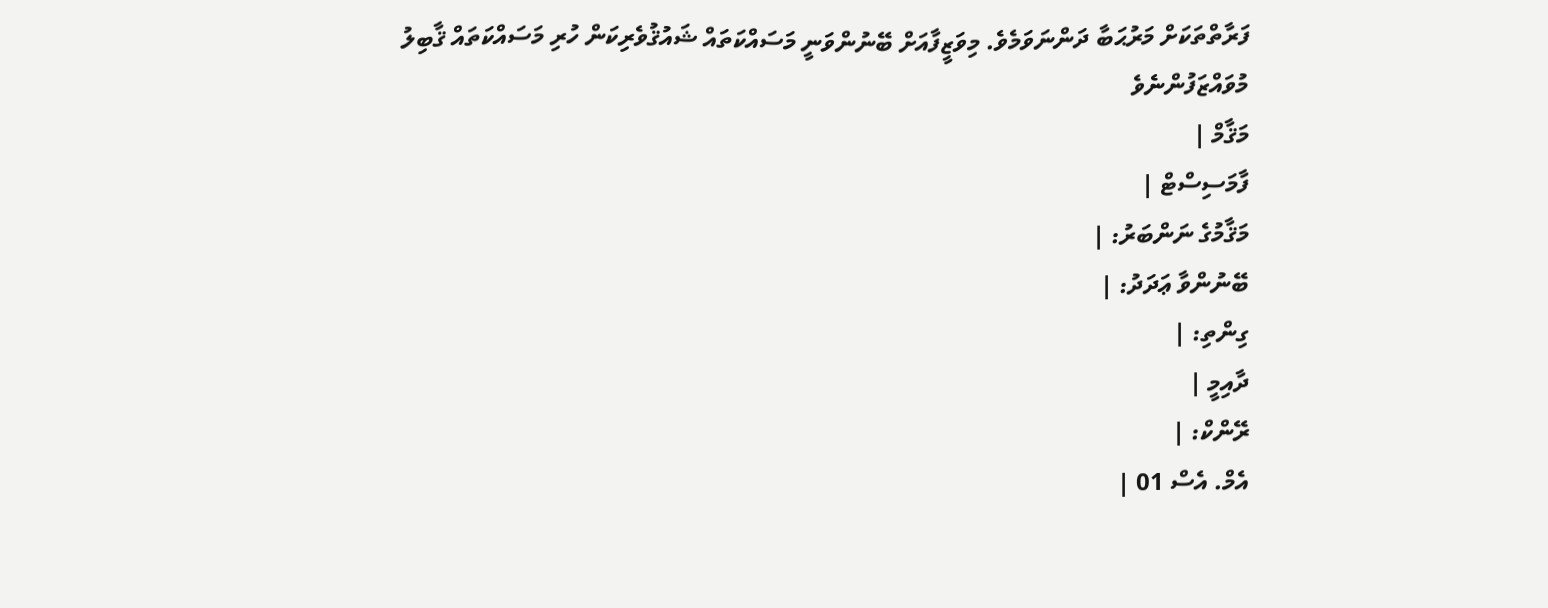ފަރާތްތަކަށް މަރުޙަބާ ދަންނަވަމެވެ. މިވަޒީފާއަށް ބޭނުންވަނީ މަސައްކަތައް ޝައުޤުވެރިކަން ހުރި މަސައްކަތައް ޤާބިލު މުވައްޒަފުންނެވެ
މަޤާމް |
ފާމަސިސްޓް |
މަޤާމުގެ ނަންބަރު: |
ބޭނުންވާ ޢަދަދު: |
ގިންތި: |
ދާއިމީ |
ރޭންކް: |
އެމް. އެސް 01 |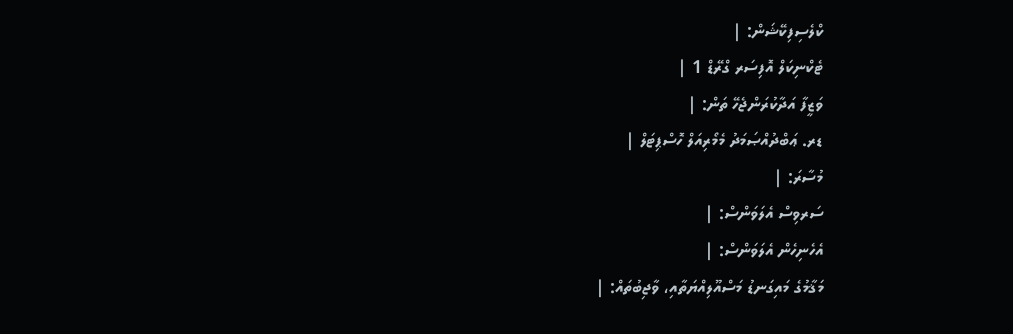ކްލެސިފިކޭޝަން: |
ޓެކްނިކަލް އޮފިސަރ ގްރޭޑް 1 |
ވަޒީފާ އަދާކުރަންޖެހޭ ތަން: |
ޑރ. ޢަބްދުއްޞަމަދު މެމޯރިއަލް ހޮސްޕިޓަލް |
މުސާރަ: |
ސަރވިސް އެލަވަންސް: |
އެހެނިހެން އެލަވަންސް: |
މަޤާމުގެ މައިގަނޑު މަސްއޫލިއްޔަތާއި، ވާޖިބުތައް: |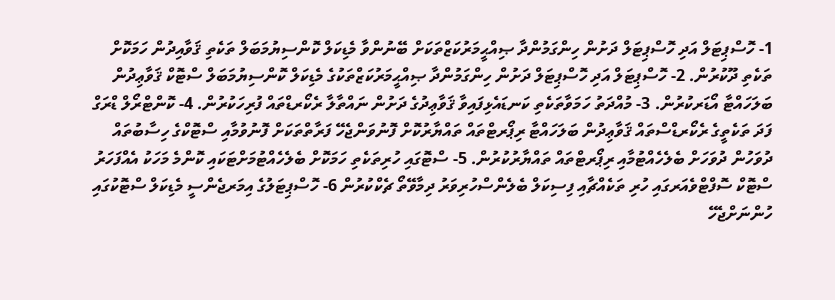1- ހޮސްޕިޓަލް އަދި ހޮސްޕިޓަލް ދަށުން ހިންގަމުންދާ ޞިއްޙީމަރުކަޒްތަކަށް ބޭނުންވާ މެޑިކަލް ކޮންސިޔުމަބަލް ތަކެތި ޤަވާއިދުން ހަމަކޮށް ތަކެތި ދޫކުރުން. 2- ހޮސްޕިޓަލް އަދި ހޮސްޕިޓަލް ދަށުން ހިންގަމުންދާ ޞިއްޙީމަރުކަޒްތަކުގެ މެޑިކަލް ކޮންސިޔުމަބަލް ސްޓޮކް ޤަވާޢިދުން ބަލަހައްޓާ އޯޑަރކުރުން. 3- މުއްދަތު ހަމަވާތަކެތި ކަނޑައެޅިފައިވާ ޤަވާޢިދުގެ ދަށުން ނައްތާލާ ރެކޯރޑްތައް ފުރިހަކުރުން. 4- ކޮންޓްރޯލް ޑްރަގް ފަދަ ތަކެތީގެ ރެކޯރޑްސްތައް ޤަވާޢިދުން ބަލަހައްޓާ ރިޕޯރޓްތައް ތައްޔާރުކޮށް ފޮނުވަންޖެހޭ ފަރާތްތަކަށް ފޮނުވުމާއި ސްޓޮކްގެ ހިސާބުތައް ދުވަހުން ދުވަހަށް ބެލެހެއްޓުމާއި ރިޕޯރޓްތައް ތައްޔާރުކުރުން. 5- ސްޓޮގައި ހުރިތަކެތި ހަމަކޮށް ބެލެހެއްޓުމަށްޓަކައި ކޮންމެ މަހަކު އެއްފަހަރު ސްޓޮކް ސޮފްޓްވެއަރގައި ހުރި ތަކެއްޗާއި ފިސިކަލް ބެލެންސްހުރިވަރު ދިމާވޭތޯ ޗެކްކުރުން 6- ހޮސްޕިޓަލުގެ އިމަރޖެންސީ މެޑިކަލް ސްޓޮކުގައި ހުންނަށްޖެހޭ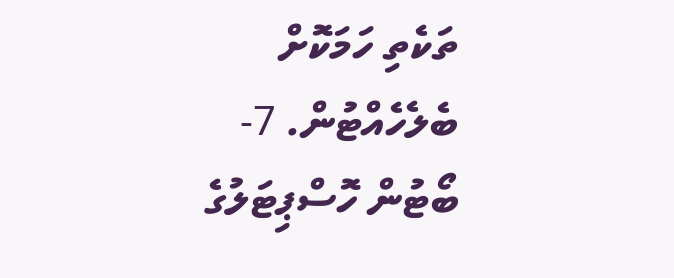ތަކެތި ހަމަކޮށް ބެލެހެއްޓުން. 7- ބޯޓުން ހޮސްޕިޓަލުގެ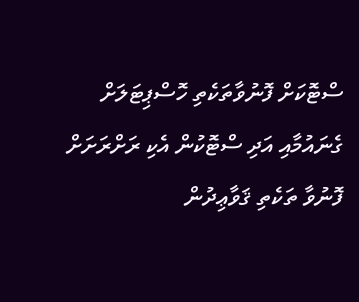ސްޓޮކަށް ފޮނުވާތަކެތި ހޮސްޕިޓަލަށް ގެނައުމާއި އަދި ސްޓޮކުން އެކި ރަށްރަށަށް ފޮނުވާ ތަކެތި ޤަވާޢިދުން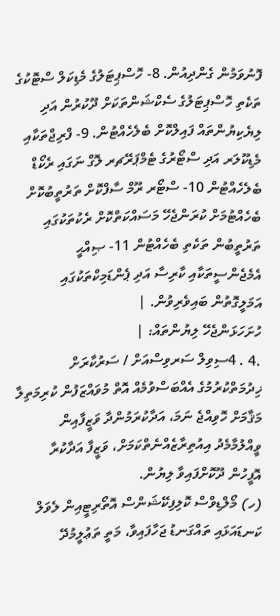ފޮނުވަމުން ގެންދިއުން. 8- ހޮސްޕިޓަލުގެ މެޑިކަލް ސްޓޮކުގެ ތަކެތި ހޮސްޕިޓަލުގެ ސެކްޝަންތަކަށް ދޫކުރުން އަދި ލިޔެކިޔުންތައް ފައިލްކޮށް ބެލެހެއްޓުން. 9- ފްރިޖްތަކާއި މެޑިކޫލަރ އަދި ސްޓޯރުގެ ޓެމްޕަރޭޗރ ލޮގް ނަގައި ރެކޯޑް ބެލެހެއްޓުން 10- ސްޓޯރ ރޫމް ސާފްކޮށް ތަރުތީބުކޮށް ބެހެއްޓުމަށް ކުރަންޖެހޭ މަސައްކަތްކޮށް ރެކުތަކުގައި ތަރުތީބުން ތަކެތި ބެހެއްޓުން 11- ޞިއްޙީ އެމެޖެންސީތަކާއި ކާރިސާ އަދި ޕެންޑަމިކްތަކުގައި އަމަލީގޮތުން ބައިވެރިވުން. |
ހުށަހަޅަންޖެހޭ ލިޔުންތައް: |
.4 . 4ސިވިލް ސަރވިސްއަށް / ސަރުކާރަށް ޚިދުމަތްކުރުމުގެ އެއްބަސްވުމެއް އޮތް މުވައްޒަފުން ކުރިމަތިލާ މަޤާމަށް ހޮވިއްޖެ ނަމަ، އަދާކުރަމުންދާ ވަޒީފާއިން ވީއްލުމާމެދު އިއުތިރާޒެއްނެތްކަމަށް، ވަޒީފާ އަދާކުރާ އޮފީހުން ދޫކޮށްފައިވާ ލިޔުން.
(ހ) މޯލްޑިވްސް ކޮލިފިކޭޝަންސް އޮތޯރިޓީއިން ލެވަލް ކަނޑައަޅައި ތައްގަނޑު ޖަހާފައިވާ، މަތީ ތަޢުލީމުދޭ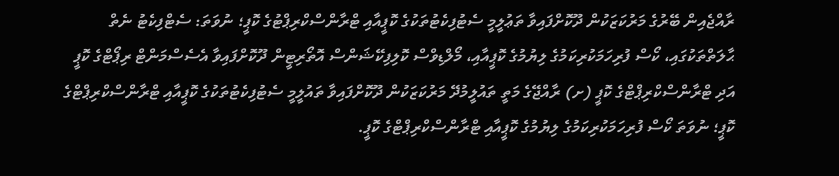ރާއްޖެއިން ބޭރުގެ މަރުކަޒަކުން ދޫކޮށްފައިވާ ތަޢުލީމީ ސެޓުފިކެޓުތަކުގެ ކޮޕީއާއި ޓްރާންސްކްރިޕްޓުގެ ކޮޕީ؛ ނުވަތަ: ސެޓްފިކެޓު ނެތް ޙާލަތްތަކުގައި، ކޯސް ފުރިހަމަކުރިކަމުގެ ލިޔުމުގެ ކޮޕީއާއި، މޯލްޑިވްސް ކޮލިފިކޭޝަންސް އޮތޯރިޓީން ދޫކޮށްފައިވާ އެސެސްމަންޓް ރިޕޯޓްގެ ކޮޕީ އަދި ޓްރާންސްކްރިޕްޓްގެ ކޮޕީ (ށ) ރާއްޖޭގެ މަތީ ތައުލީމުދޭ މަރުކަޒަކުން ދޫކޮށްފައިވާ ތައުލީމީ ސެޓުފިކެޓުތަކުގެ ކޮޕީއާއި ޓްރާންސްކްރިޕްޓްގެ ކޮޕީ؛ ނުވަތަ ކޯސް ފުރިހަމަކުރިކަމުގެ ލިޔުމުގެ ކޮޕީއާއި ޓްރާންސްކްރިޕްޓްގެ ކޮޕީ.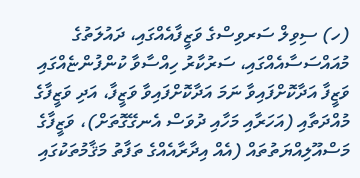(ހ) ސިވިލް ސަރވިސްގެ ވަޒީފާއެއްގައި، ދައުލަތުގެ މުއައްސަސާއެއްގައި، ސަރުކާރު ހިއްސާވާ ކުންފުންޏެއްގައި ވަޒީފާ އަދާކޮށްފައިވާ ނަމަ އަދާކޮށްފައިވާ ވަޒީފާ، އަދި ވަޒީފާގެ މުއްދަތާއި (އަހަރާއި މަހާއި ދުވަސް އެނގޭގޮތަށް)، ވަޒީފާގެ މަސްއޫލިއްޔަތުތައް (އެއް އިދާރާއެއްގެ ތަފާތު މަޤާމުތަކުގައި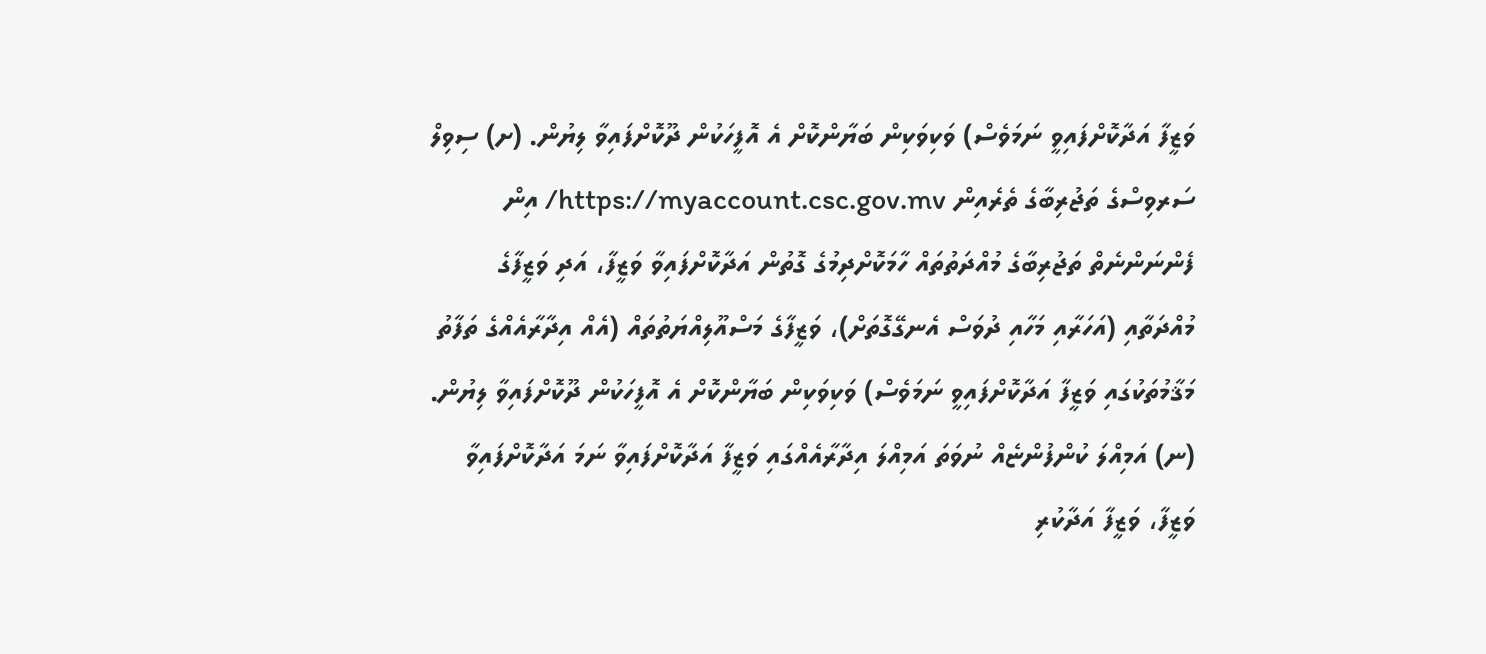ވަޒީފާ އަދާކޮށްފައިވީ ނަމަވެސް) ވަކިވަކިން ބަޔާންކޮށް އެ އޮފީހަކުން ދޫކޮށްފައިވާ ލިޔުން. (ށ) ސިވިލް ސަރވިސްގެ ތަޖުރިބާގެ ތެރެއިން https://myaccount.csc.gov.mv/ އިން ފެންނަންނެތް ތަޖުރިބާގެ މުއްދަތުތައް ހާމަކޮށްދިމުގެ ގޮތުން އަދާކޮށްފައިވާ ވަޒީފާ، އަދި ވަޒީފާގެ މުއްދަތާއި (އަހަރާއި މަހާއި ދުވަސް އެނގޭގޮތަށް)، ވަޒީފާގެ މަސްއޫލިއްޔަތުތައް (އެއް އިދާރާއެއްގެ ތަފާތު މަޤާމުތަކުގައި ވަޒީފާ އަދާކޮށްފައިވީ ނަމަވެސް) ވަކިވަކިން ބަޔާންކޮށް އެ އޮފީހަކުން ދޫކޮށްފައިވާ ލިޔުން. (ނ) އަމިއްލަ ކުންފުންޏެއް ނުވަތަ އަމިއްލަ އިދާރާއެއްގައި ވަޒީފާ އަދާކޮށްފައިވާ ނަމަ އަދާކޮށްފައިވާ ވަޒީފާ، ވަޒީފާ އަދާކުރި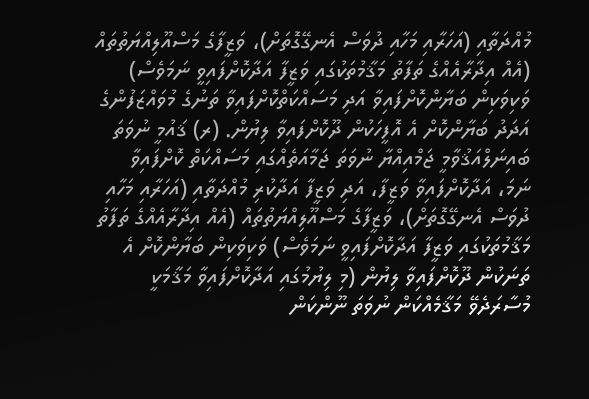މުއްދަތާއި (އަހަރާއި މަހާއި ދުވަސް އެނގޭގޮތަށް)، ވަޒީފާގެ މަސްއޫލިއްޔަތުތައް (އެއް އިދާރާއެއްގެ ތަފާތު މަޤާމުތަކުގައި ވަޒީފާ އަދާކޮށްފައިވީ ނަމަވެސް) ވަކިވަކިން ބަޔާންކޮށްފައިވާ އަދި މަސައްކަތްކޮށްފައިވާ ތަނުގެ މުވައްޒަފުންގެ އަދަދު ބަޔާންކޮށް އެ އޮފީހަކުން ދޫކޮށްފައިވާ ލިޔުން. (ރ) ޤައުމީ ނުވަތަ ބައިނަލްއަޤުވާމީ ޖަމްއިއްޔާ ނުވަތަ ޖަމާއަތެއްގައި މަސައްކަތް ކޮށްފައިވާ ނަމަ، އަދާކޮށްފައިވާ ވަޒީފާ، އަދި ވަޒީފާ އަދާކުރި މުއްދަތާއި (އަހަރާއި މަހާއި ދުވަސް އެނގޭގޮތަށް)، ވަޒީފާގެ މަސްއޫލިއްޔަތުތައް (އެއް އިދާރާއެއްގެ ތަފާތު މަޤާމުތަކުގައި ވަޒީފާ އަދާކޮށްފައިވީ ނަމަވެސް) ވަކިވަކިން ބަޔާންކޮށް އެ ތަނަކުން ދޫކޮށްފައިވާ ލިޔުން (މި ލިޔުމުގައި އަދާކޮށްފައިވާ މަޤާމަކީ މުސާރަދެވޭ މަޤާމެއްކަން ނުވަތަ ނޫންކަން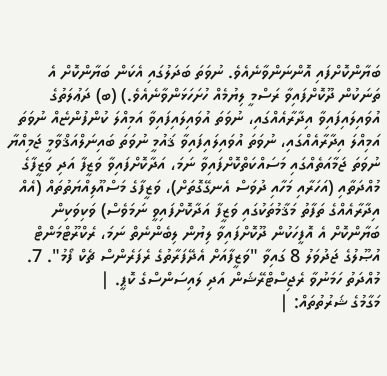ބަޔާންކޮށްފައި އޮންނަންވާނެއެވެ. ނުވަތަ ބަދަލުގައި އެކަން ބަޔާންކޮށް އެ ތަނަކުން ދޫކޮށްފައިވާ ރަސްމީ ލިޔުމެއް ހުށަހަޅަންވާނެއެވެ.) (ބ) ދަޢުލަތުގެ އުވައިލައިފައިވާ އިދާރާއެއްގައި، ނުވަތަ އުވައިލައިފައިވާ އަމިއްލަ ކުންފުންޏެއް ނުވަތަ އަމިއްލަ އިދާރާއެއްގައި، ނުވަތަ އުވައިލައިފައިވާ ޤައުމީ ނުވަތަ ބައިނަލްއަޤްވާމީ ޖަމިއްޔާ ނުވަތަ ޖަމާއަތެއްގައި މަސައްކަތްކޮށްފައިވާ ނަމަ، އަދާކޮށްފައިވާ ވަޒީފާ އަދި ވަޒީފާގެ މުއްދަތާއި (އަހަރާއި މަހާއި ދުވަސް އެނގޭގޮތަށް)، ވަޒީފާގެ މަސްއޫލިއްޔަތުތައް (އެއް އިދާރާއެއްގެ ތަފާތު މަޤާމުތަކުގައި ވަޒީފާ އަދާކޮށްފައިވީ ނަމަވެސް) ވަކިވަކިން ބަޔާންކޮށް އެ އޮފީހަކުން ދޫކޮށްފައިވާ ލިޔުން ލިބެންނެތް ނަމަ، ރެކްރޫޓްމަންޓް އުޞޫލުގެ ޖަދުވަލު 8 ގައިވާ "ވަޒީފާއަށް އެދޭފަރާތުގެ ރެފަރެންސް ޗެކް ފޯމު". 7. މުއްދަތު ހަމަނުވާ ރެޖިސްޓްރޭޝަން އަދި ލައިސަންސްގެ ކޮޕީ. |
މަގާމުގެ ޝަރުތުތައް: |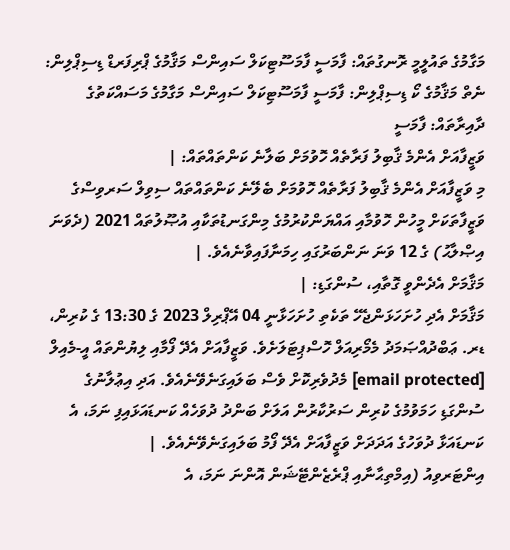މަގާމުގެ ތައުލީމީ ރޮނގުތައް: ފާމަސީ ފާމަސޫޓިކަލް ސައިންސް މަޤާމުގެ ޕްރިފަރޑް ޑިސިޕްލިން: ނެތް މަޤާމުގެ ކޯ ޑިސިޕްލިން: ފާމަސީ ފާމަސޫޓިކަލް ސައިންސް މަގާމުގެ މަސައްކަތުގެ ދާއިރާތައް: ފާމަސީ
ވަޒީފާއަށް އެންމެ ޤާބިލު ފަރާތެއް ހޮވުމަށް ބަލާނެ ކަންތައްތައް: |
މި ވަޒީފާއަށް އެންމެ ޤާބިލު ފަރާތެއް ހޮވުމަށް ބެލޭނެ ކަންތައްތައް ސިވިލް ސަރވިސްގެ ވަޒީފާތަކަށް މީހުން ހޮވުމާއި އައްޔަންކުރުމުގެ މިންގަނޑުތަކާއި އުޞޫލުތައް 2021 (ދެވަނަ އިޞްލާޙު) ގެ 12 ވަނަ ނަންބަރުގައި ހިމަނާފައިވާނެއެވެ. |
މަޤާމަށް އެދެންވީ ގޮތާއި، ސުންގަޑި: |
މަޤާމަށް އެދި ހުށަހަޅަންޖެހޭ ތަކެތި ހުށަހަޅާނީ 04 އޭޕްރިލް 2023 ގެ 13:30 ގެ ކުރިން، ޑރ. ޢަބްދުއްޞަމަދު މެމޯރިއަލް ހޮސްޕިޓަލަށެވެ. ވަޒީފާއަށް އެދޭ ފޯމާއި ލިޔުންތައް އީ-މެއިލް [email protected] މެދުވެރިކޮށް ވެސް ބަލައިގަނެވޭނެއެވެ. އަދި އިޢުލާނުގެ ސުންގަޑި ހަމަވުމުގެ ކުރިން ސަރުކާރުން އަލަށް ބަންދު ދުވަހެއް ކަނޑައަޅައިފި ނަމަ، އެ ކަނޑައަޅާ ދުވަހުގެ އަދަދަށް ވަޒީފާއަށް އެދޭ ފޯމު ބަލައިގަނެވޭނެއެވެ. |
އިންޓަރވިއު (އިމްތިޙާނާއި ޕްރެޒެންޓޭޝަން އޮންނަ ނަމަ، އެ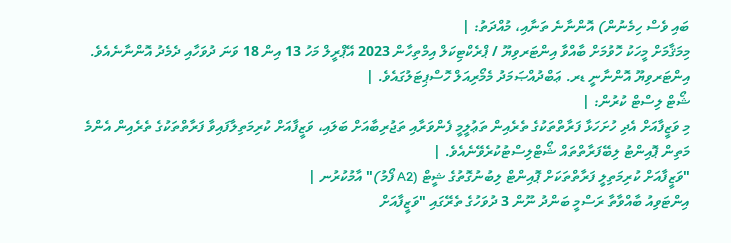ބައި ވެސް ހިމެނުން) އޮންނާނެ ތަނާއި، މުއްދަތު: |
މިމަޤާމަށް މީހަކު ހޮވުމަށް ބާއްވާ އިންޓަރވިޔޫ / ޕްރެކްޓިކަލް އިމްތިހާން 2023 އޭޕްރީލް މަހު 13 އިން 18 ވަނަ ދުވަހާއި ދެމެދު އޮންނާނެއެވެ. އިންޓަރވިޔޫ އޮންނާނީ ޑރ. ޢަބްދުއްޞަމަދު މެމޯރިއަލް ހޮސްޕިޓަލުގައެވެ. |
ޝޯޓް ލިސްޓް ކުރުން: |
މި ވަޒީފާއަށް އެދި ހުށަހަޅާ ފަރާތްތަކުގެ ތެރެއިން ތަޢުލީމީ ފެންވަރާއި ތަޖުރިބާއަށް ބަލައި، ވަޒީފާއަށް ކުރިމަތިލާފައިވާ ފަރާތްތަކުގެ ތެރެއިން އެންމެ މަތިން ޕޮއިންޓު ލިބޭފަރާތްތައް ޝޯޓްލިސްޓުކުރެވޭނެއެވެ. |
"ވަޒީފާއަށް ކުރިމަތިލީ ފަރާތްތަކަށް ޕޮއިންޓް ލިބުނުގޮތުގެ ޝީޓް (A2 ފޯމު)" އާމުކުރުނ |
އިންޓަވިއު ބާއްވާތާ ރަސްމީ ބަންދު ނޫން 3 ދުވަހުގެ ތެރޭގައި "ވަޒީފާއަށް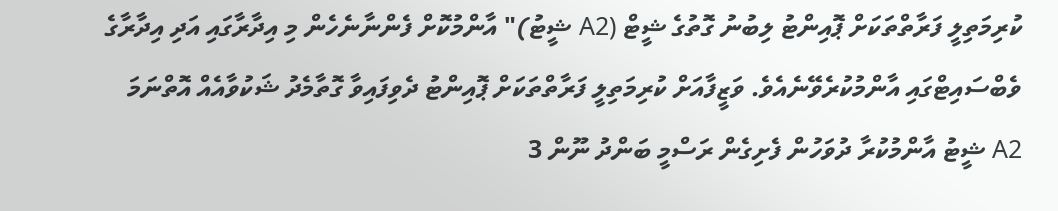ކުރިމަތިލީ ފަރާތްތަކަށް ޕޮއިންޓު ލިބުނު ގޮތުގެ ޝީޓް (A2 ޝީޓު)" އާންމުކޮށް ފެންނާނެހެން މި އިދާރާގައި އަދި އިދާރާގެ ވެބްސައިޓްގައި އާންމުކުރެވޭނެއެވެ. ވަޒީފާއަށް ކުރިމަތިލީ ފަރާތްތަކަށް ޕޮއިންޓު ދެވިފައިވާ ގޮތާމެދު ޝަކުވާއެއް އޮތްނަމަ A2 ޝީޓު އާންމުކުރާ ދުވަހުން ފެށިގެން ރަސްމީ ބަންދު ނޫން 3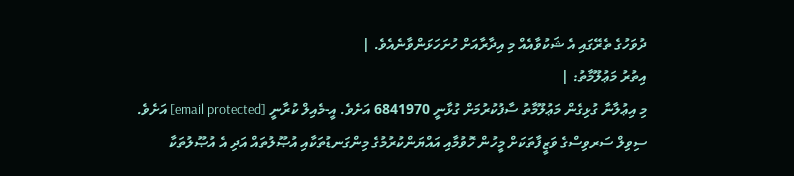ދުވަހުގެ ތެރޭގައި އެ ޝަކުވާއެއް މި އިދާރާއަށް ހުށަހަޅަންވާނެއެވެ. |
އިތުރު މަޢުލޫމާތު: |
މި އިޢުލާނާ ގުޅިގެން މަޢުލޫމާތު ސާފުކުރުމަށް ގުޅާނީ 6841970 އަށެވެ. އީ-މެއިލް ކުރާނީ [email protected] އަށެވެ. ސިވިލް ސަރވިސްގެ ވަޒީފާތަކަށް މީހުން ހޮވުމާއި އައްޔަންކުރުމުގެ މިންގަނޑުތަކާއި އުޞޫލުތައް އަދި އެ އުޞޫލުތަކާ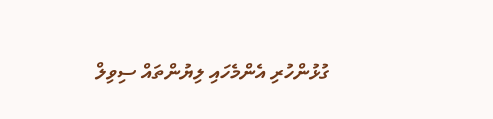ގުޅުންހުރި އެންމެހައި ލިޔުންތައް ސިވިލް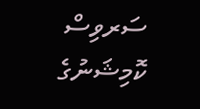ސަރވިސް ކޮމިޝަނުގެ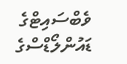ވެބްސައިޓްގެ ޑައުންލޯޑްސްގެ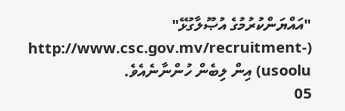"އައްޔަންކުރުމުގެ އުޞޫލާގުޅޭ" (http://www.csc.gov.mv/recruitment-usoolu) އިން ލިބެން ހުންނާނެއެވެ.
05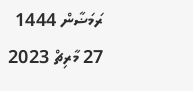ރަމަޟާން 1444
27 މާރިޗް 2023